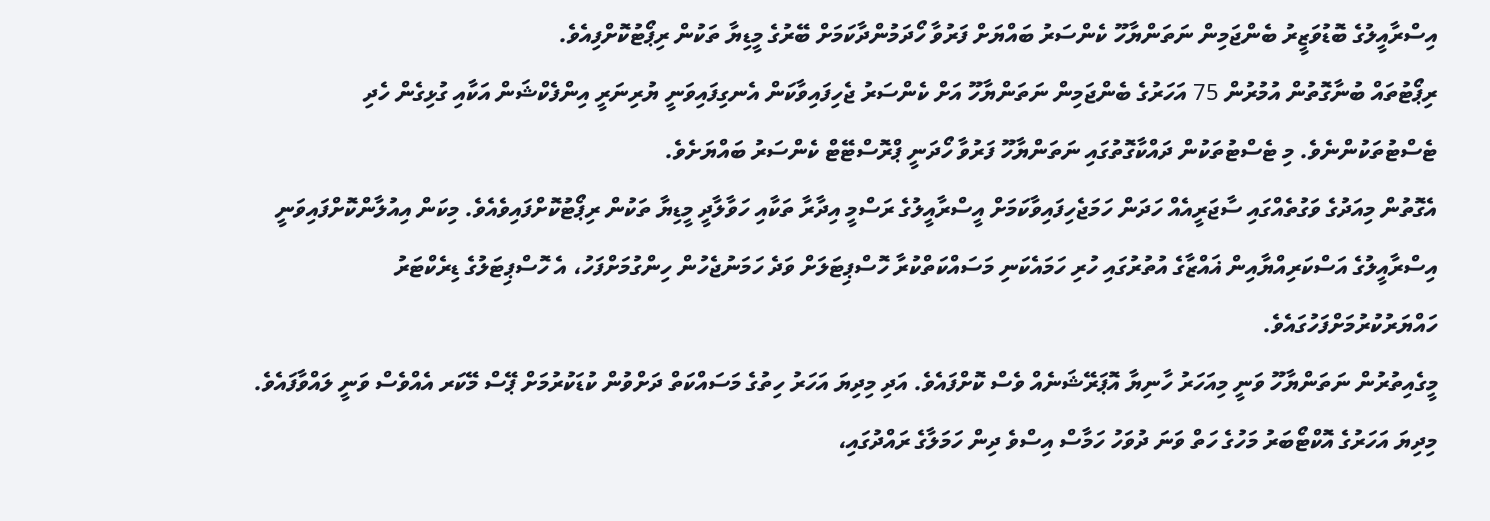އިސްރާއީލުގެ ބޮޑުވަޒީރު ބެންޖަމިން ނަތަންޔާހޫ ކެންސަރު ބައްޔަށް ފަރުވާ ހޯދަމުންދާކަމަށް ބޭރުގެ މީޑިޔާ ތަކުން ރިޕޯޓުކޮށްފިއެވެ.
ރިޕޯޓުތައް ބުނާގޮތުން އުމުރުން 75 އަހަރުގެ ބެންޖަމިން ނަތަންޔާހޫ އަށް ކެންސަރު ޖެހިފައިވާކަން އެނގިފައިވަނީ ޔުރިނަރީ އިންފެކްޝަން އަކާއި ގުޅިގެން ހެދި ޓެސްޓުތަކުންނެވެ. މި ޓެސްޓުތަކުން ދައްކާގޮތުގައި ނަތަންޔާހޫ ފަރުވާ ހޯދަނީ ޕްރޮސްޓޭޓް ކެންސަރު ބައްޔަށެވެ.
އެގޮތުން މިއަދުގެ ވަގުތެއްގައި ސާޖަރީއެއް ހަދަން ހަމަޖެހިފައިވާކަމަށް އީސްރާއީލުގެ ރަސްމީ އިދާރާ ތަކާއި ހަވާލާދީ މީޑިޔާ ތަކުން ރިޕޯޓުކޮށްފައިވެއެވެ. މިކަން އިއުލާންކޮށްފައިވަނީ އިސްރާއީލުގެ އަސްކަރިއްޔާއިން ޣައްޒާގެ އުތުރުގައި ހުރި ހަމައެކަނި މަސައްކަތްކުރާ ހޮސްޕިޓަލަށް ވަދެ ހަމަނުޖެހުން ހިންގުމަށްފަހު، އެ ހޮސްޕިޓަލުގެ ޑިރެކްޓަރު ހައްޔަރުކުރުމަށްފަހުގައެވެ.
މީގެއިތުރުން ނަތަންޔާހޫ ވަނީ މިއަހަރު ހާނިޔާ އޮޕަރޭޝަނެއް ވެސް ކޮށްފައެވެ. އަދި މިދިޔަ އަހަރު ހިތުގެ މަސައްކަތް ދަށްވުން ކުޑަކުރުމަށް ޕޭސް މޭކަރ އެއްވެސް ވަނީ ލައްވާފައެވެ.
މިދިޔަ އަހަރުގެ އޮކްޓޯބަރު މަހުގެ ހަތް ވަނަ ދުވަހު ހަމާސް އިސްވެ ދިން ހަމަލާގެ ރައްދުގައި،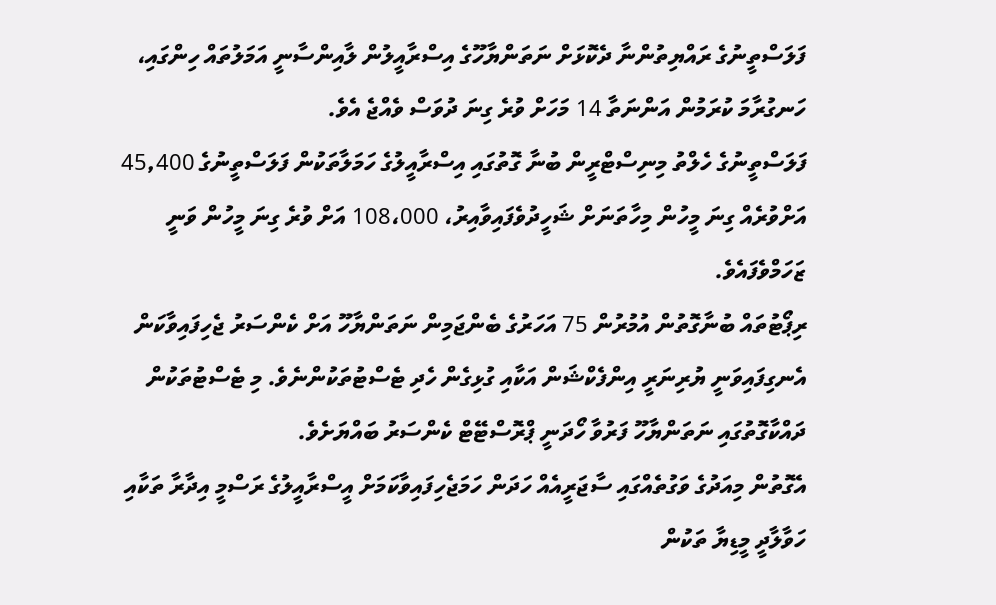ފަލަސްތީނުގެ ރައްޔިތުންނާ ދެކޮޅަށް ނަތަންޔާހޫގެ އިސްރާއީލުން ލާއިންސާނީ އަމަލުތައް ހިންގައި، ހަނގުރާމަ ކުރަމުން އަންނަތާ 14 މަހަށް ވުރެ ގިނަ ދުވަސް ވެއްޖެ އެވެ.
ފަލަސްތީނުގެ ހެލްތު މިނިސްޓްރީން ބުނާ ގޮތުގައި އިސްރާއީލުގެ ހަމަލާތަކުން ފަލަސްތީނުގެ 45,400 އަށްވުރެއް ގިނަ މީހުން މިހާތަނަށް ޝަހީދުވެފައިވާއިރު، 108،000 އަށް ވުރެ ގިނަ މީހުން ވަނީ ޒަހަމްވެފައެވެ.
ރިޕޯޓުތައް ބުނާގޮތުން އުމުރުން 75 އަހަރުގެ ބެންޖަމިން ނަތަންޔާހޫ އަށް ކެންސަރު ޖެހިފައިވާކަން އެނގިފައިވަނީ ޔުރިނަރީ އިންފެކްޝަން އަކާއި ގުޅިގެން ހެދި ޓެސްޓުތަކުންނެވެ. މި ޓެސްޓުތަކުން ދައްކާގޮތުގައި ނަތަންޔާހޫ ފަރުވާ ހޯދަނީ ޕްރޮސްޓޭޓް ކެންސަރު ބައްޔަށެވެ.
އެގޮތުން މިއަދުގެ ވަގުތެއްގައި ސާޖަރީއެއް ހަދަން ހަމަޖެހިފައިވާކަމަށް އީސްރާއީލުގެ ރަސްމީ އިދާރާ ތަކާއި ހަވާލާދީ މީޑިޔާ ތަކުން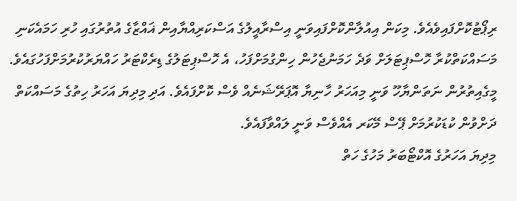ރިޕޯޓުކޮށްފައިވެއެވެ. މިކަން އިއުލާންކޮށްފައިވަނީ އިސްރާއީލުގެ އަސްކަރިއްޔާއިން ޣައްޒާގެ އުތުރުގައި ހުރި ހަމައެކަނި މަސައްކަތްކުރާ ހޮސްޕިޓަލަށް ވަދެ ހަމަނުޖެހުން ހިންގުމަށްފަހު، އެ ހޮސްޕިޓަލުގެ ޑިރެކްޓަރު ހައްޔަރުކުރުމަށްފަހުގައެވެ.
މީގެއިތުރުން ނަތަންޔާހޫ ވަނީ މިއަހަރު ހާނިޔާ އޮޕަރޭޝަނެއް ވެސް ކޮށްފައެވެ. އަދި މިދިޔަ އަހަރު ހިތުގެ މަސައްކަތް ދަށްވުން ކުޑަކުރުމަށް ޕޭސް މޭކަރ އެއްވެސް ވަނީ ލައްވާފައެވެ.
މިދިޔަ އަހަރުގެ އޮކްޓޯބަރު މަހުގެ ހަތް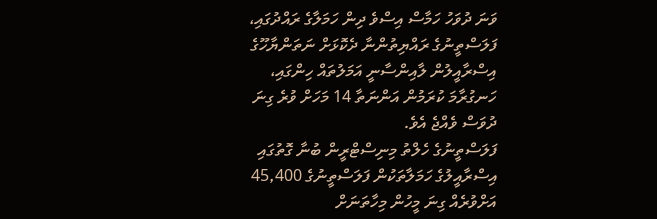ވަނަ ދުވަހު ހަމާސް އިސްވެ ދިން ހަމަލާގެ ރައްދުގައި، ފަލަސްތީނުގެ ރައްޔިތުންނާ ދެކޮޅަށް ނަތަންޔާހޫގެ އިސްރާއީލުން ލާއިންސާނީ އަމަލުތައް ހިންގައި، ހަނގުރާމަ ކުރަމުން އަންނަތާ 14 މަހަށް ވުރެ ގިނަ ދުވަސް ވެއްޖެ އެވެ.
ފަލަސްތީނުގެ ހެލްތު މިނިސްޓްރީން ބުނާ ގޮތުގައި އިސްރާއީލުގެ ހަމަލާތަކުން ފަލަސްތީނުގެ 45,400 އަށްވުރެއް ގިނަ މީހުން މިހާތަނަށް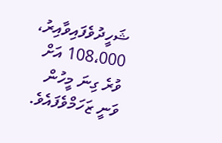ޝަހީދުވެފައިވާއިރު، 108،000 އަށް ވުރެ ގިނަ މީހުން ވަނީ ޒަހަމްވެފައެވެ.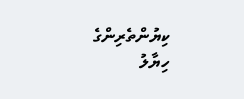ކިޔުންތެރިންގެ ހިޔާލު